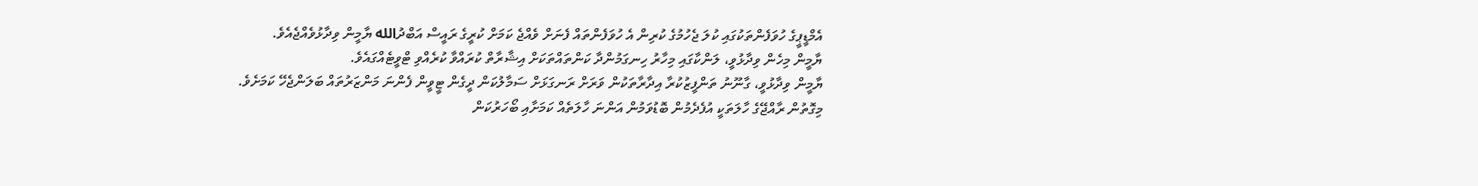އެމްޑީޕީގެ ހުވަފެންތަކުގައި ކުލަ ޖެހުމުގެ ކުރިން އެ ހުވަފެންތައް ފެނަށް ވެއްޖެ ކަމަށް ކުރީގެ ރައީސް އަބްދުالله ޔާމީން ވިދާޅުވެއްޖެއެވެ.
ޔާމީން މިހެން ވިދާޅުވީ، ލަންކާގައި މިހާރު ހިނގަމުންދާ ކަންތައްތަކަށް އިޝާރާތް ކުރައްވާ ކުރެއްވި ޓްވީޓެއްގައެވެ.
ޔާމީން ވިދާޅުވީ، ގާނޫނު ތަންފީޒުކުރާ އިދާރާތަކުން ވަރަށް ރަނގަޅަށް ސަމާލުކަން ދީގެން ޓީވީން ފެންނަ މަންޒަރުތައް ބަލަންޖެހޭ ކަމަށެވެ.
މިގޮތުން ރާއްޖޭގެ ހާލަތަކީ އުފެދެމުން ބޮޑުވަމުން އަންނަ ހާލަތެއް ކަމަށާއި ބޯހަރުކަން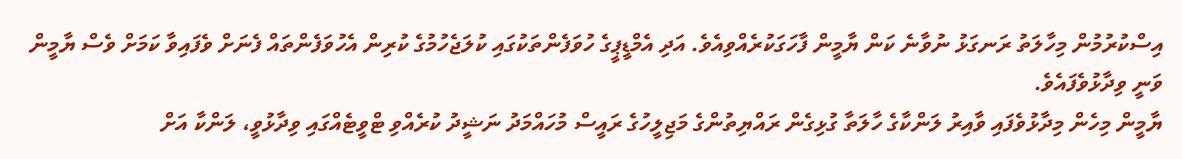އިސްކުރުމުން މިހާލަތު ރަނގަޅު ނުވާނެ ކަން ޔާމީން ފާހަގަކުރެއްވިއެވެ. އަދި އެމްޑީޕީގެ ހުވަފެންތަކުގައި ކުލަޖެހުމުގެ ކުރިން އެހުވަފެންތައް ފެނަށް ވެފައިވާ ކަމަށް ވެސް ޔާމީން ވަނީ ވިދާޅުވެފައެވެ.
ޔާމީން މިހެން މިދާޅުވެފައި ވާއިރު ލަންކާގެ ހާލަތާ ގުޅިގެން ރައްޔިތުންގެ މަޖިލީހުގެ ރައީސް މުހައްމަދު ނަޝީދު ކުރެއްވި ޓްވީޓެއްގައި ވިދާޅުވީ، ލަންކާ އަށް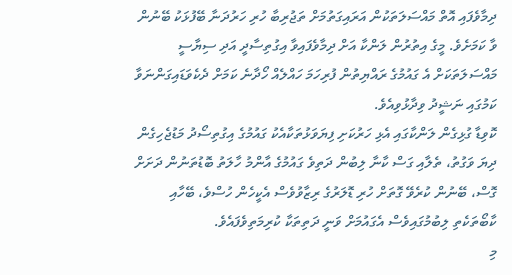ދިމާވެފައި އޮތް މައްސަލަތަކުން އަރައިގަތުމަށް ތަޖުރިބާ ހުރި ހަރުދަނާ ބޭފުޅަކު ބޭނުން ވާ ކަމަށެވެ. މީގެ އިތުރުން ލަންކާ އަށް ދިމާވެފައިވާ އިގުތިސާދީ އަދި ސިޔާސީ މައްސަލަތަކަށް އެ ގައުމުގެ ރައްޔިތުން ފުރިހަމަ ހައްލެއް ހޯދާނެ ކަމަށް ދެކެވަޑައިގަންނަވާ ކަމުގައި ނަޝީދު ވިދާޅުވިއެވެ.
ކޮވިޑާ ގުޅިގެން ލަންކާގައި އެޅި ހަރުކަށި ފިޔަވަޅުތަކާއެކު ގައުމުގެ އިގުތިސޯދު މަޑުޖެހިގެން ދިޔަ ވަގުތު، ތެލާއި ގަސް ކާނާ ލިބުން ދަތިވެ ގައުމުގެ އާންމު ހާލަތު ބޮޑުތަނުން ދަށަށް ގޮސް، ބޭނުން ކުރެވޭ ގޮތަށް ހުރި ޑޮލަރުގެ ރިޒާވުވެސް އެކީހެން ހުސްވެ، ބޭހާއި ކާބޯތަކެތި ލިބުމުގައިވެސް އެގައުމަށް ވަނީ ދަތިތަކާ ކުރިމަތިވެފައެވެ.
މި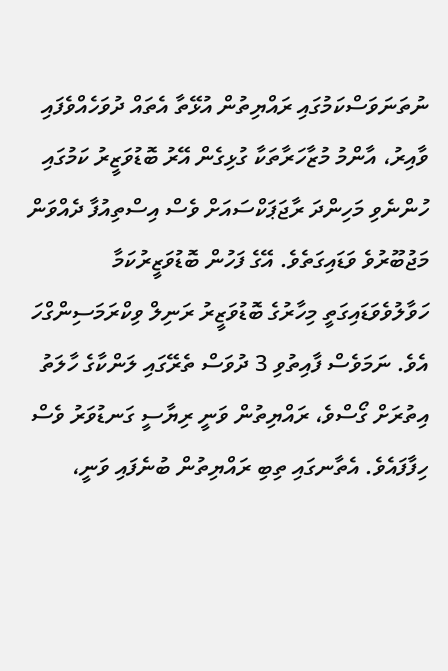ނުތަނަވަސްކަމުގައި ރައްޔިތުން އުޅޭތާ އެތައް ދުވަހެއްވެފައި ވާއިރު، އާންމު މުޒާހަރާތަކާ ގުޅިގެން އޭރު ބޮޑުވަޒީރު ކަމުގައި ހުންނެވި މަހިންދަ ރާޖަޕަކްސައަށް ވެސް އިސްތިއުފާ ދެއްވަން މަޖުބޫރުވެ ވަޑައިގަތެވެ. އޭގެ ފަހުން ބޮޑުވަޒީރުކަމާ ހަވާލުވެވަޑައިގަތީ މިހާރުގެ ބޮޑުވަޒީރު ރަނިލް ވިކްރަމަސިންގްހަ އެވެ. ނަމަވެސް ފާއިތުވި 3 ދުވަސް ތެރޭގައި ލަންކާގެ ހާލަތު އިތުރަށް ގޯސްވެ، ރައްޔިތުން ވަނީ ރިޔާސީ ގަނޑުވަރު ވެސް ހިފާފައެވެ. އެތާނގައި ތިބި ރައްޔިތުން ބުނެފައި ވަނީ،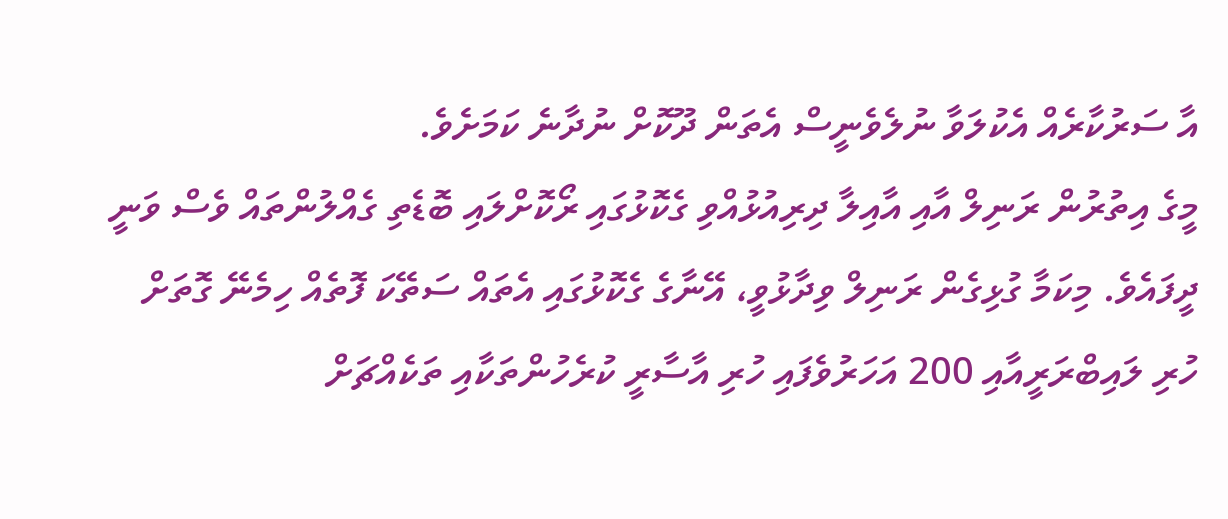އާ ސަރުކާރެއް އެކުލަވާ ނުލެވެނީސް އެތަން ދޫކޮށް ނުދާނެ ކަމަށެވެ.
މީގެ އިތުރުން ރަނިލް އާއި އާއިލާ ދިރިއުޅުއްވި ގެކޮޅުގައި ރޯކޮށްލައި ބޮޑެތި ގެއްލުންތައް ވެސް ވަނީ ދީފައެވެ. މިކަމާ ގުޅިގެން ރަނިލް ވިދާޅުވީ، އޭނާގެ ގެކޮޅުގައި އެތައް ސަތޭކަ ފޮތެއް ހިމެނޭ ގޮތަށް ހުރި ލައިބްރަރީއާއި 200 އަހަރުވެފައި ހުރި އާސާރީ ކުރެހުންތަކާއި ތަކެއްޗަށް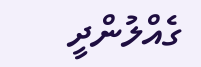ގެއްލުންދީ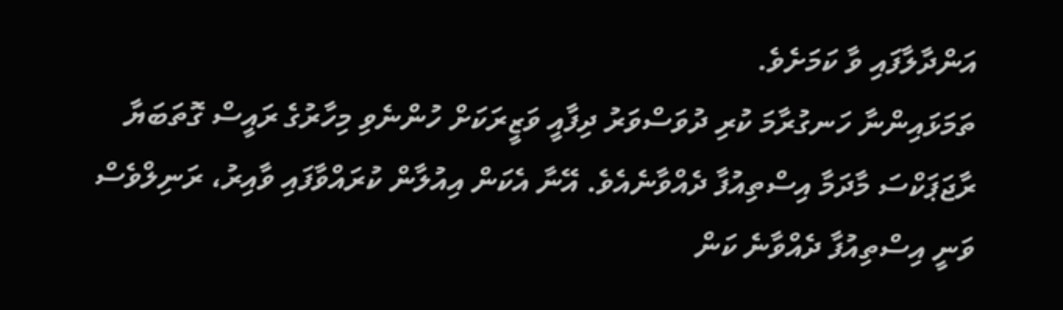އަންދާލާފައި ވާ ކަމަށެވެ.
ތަމަޅައިންނާ ހަނގުރާމަ ކުރި ދުވަސްވަރު ދިފާއީ ވަޒީރަކަށް ހުންނެވި މިހާރުގެ ރައީސް ގޮތަބަޔާ ރާޖަޕަކްސަ މާދަމާ އިސްތިއުފާ ދެއްވާނެއެވެ. އޭނާ އެކަން އިއުލާން ކުރައްވާފައި ވާއިރު، ރަނިލްވެސް ވަނީ އިސްތިއުފާ ދެއްވާނެ ކަން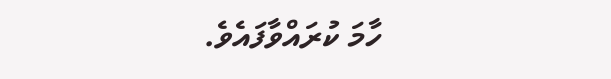ހާމަ ކުރައްވާފައެވެ.